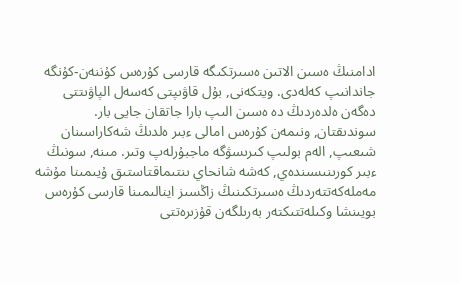ادامنىڭ ەسىن الاتىن ەسىرتكىگە قارسى كۇرەس كۇننەن-كۇنگە جاندانىپ كەلەدى. ويتكەنى, بۇل قاۋىپتى كەسەل الپاۋىتتى دەگەن ەلدەردىڭ دە ەسىن الىپ بارا جاتقان جايى بار. سوندىقتان, ونىمەن كۇرەس امالى ءبىر ەلدىڭ شەكاراسىنان شىعىپ, الەم بولىپ كىرىسۋگە ماجبۇرلەپ وتىر. مىنە, سونىڭ ءبىر كورىنىسىندەي, كەشە شانحاي ىنتىماقتاستىق ۇيىمىنا مۇشە مەملەكەتتەردىڭ ەسىرتكىنىڭ زاڭسىز اينالىمىنا قارسى كۇرەس بويىنشا وكىلەتتىكتەر بەرىلگەن قۇزىرەتتى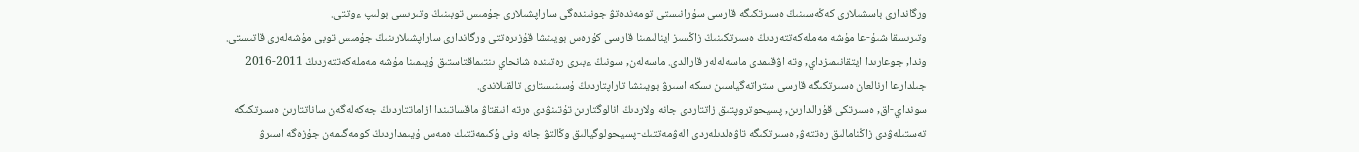ورگاندارى باسشىلارى كەڭەسىنىڭ ەسىرتكىگە قارسى سۇرانىستى تومەندەتۋ جونىندەگى ساراپشىلارى جۇمىس توبىنىڭ وتىرىسى بولىپ ءوتتى.
وتىرىسقا شىۇ-عا مۇشە مەملەكەتتەردىڭ ەسىرتكىنىڭ زاڭسىز اينالىمىنا قارسى كۇرەس بويىنشا قۇزىرەتتى ورگاندارى ساراپشىلارىنىڭ جۇمىس توبى مۇشەلەرى قاتىستى. وندا, جوعارىدا ايتقانىمىزداي, وتە اۋقىمدى ماسەلەلەر قارالدى. ماسەلەن, سونىڭ ءبىرى رەتىندە شانحاي ىنتىماقتاستىق ۇيىمىنا مۇشە مەملەكەتتەردىڭ 2011-2016 جىلدارعا ارنالعان ەسىرتكىگە قارسى ستراتەگياسىن ىسكە اسىرۋ بويىنشا تاراپتاردىڭ ۇسىنىستارى تالقىلاندى.
سونداي-اق, ەسىرتكى قۇرالدارىن, پسيحوتروپتىق زاتتاردى جانە ولاردىڭ انالوگتارىن تۇتىنۋدى ەرتە انىقتاۋ ماقساتىندا ازاماتتاردىڭ جەكەلەگەن ساناتتارىن ەسىرتكىگە تەستىلەۋدى زاڭنامالىق رەتتەۋ, ەسىرتكىگە تاۋەلدىلەردى الەۋمەتتىك-پسيحولوگيالىق وڭالتۋ جانە ونى ۇكىمەتتىك ەمەس ۇيىمداردىڭ كومەگىمەن جۇزەگە اسىرۋ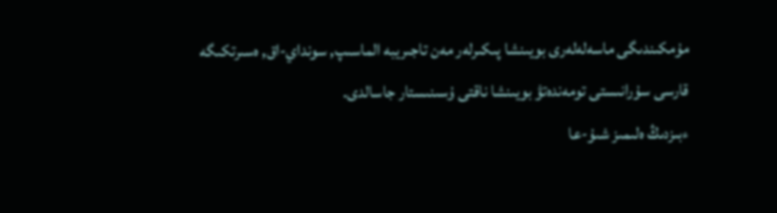مۇمكىندىگى ماسەلەلەرى بويىنشا پىكىرلەر مەن تاجىريبە الماسىپ, سونداي-اق, ەسىرتكىگە قارسى سۇرانىستى تومەندەتۋ بويىنشا ناقتى ۇسىنىستار جاسالدى.
ءبىزدىڭ ەلىمىز شىۇ-عا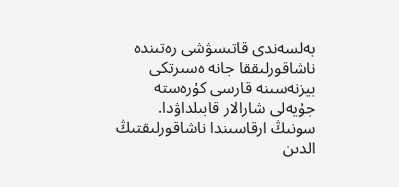بەلسەندى قاتىسۋشى رەتىندە ناشاقورلىققا جانە ەسىرتكى بيزنەسىنە قارسى كۇرەستە جۇيەلى شارالار قابىلداۋدا. سونىڭ ارقاسىندا ناشاقورلىقتىڭ الدىن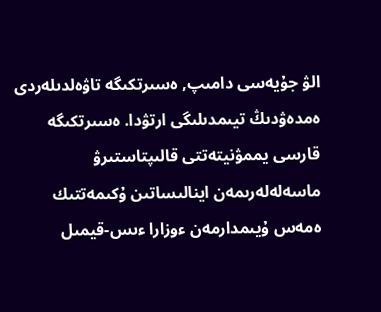الۋ جۇيەسى دامىپ, ەسىرتكىگە تاۋەلدىلەردى ەمدەۋدىڭ تيىمدىلىگى ارتۋدا. ەسىرتكىگە قارسى يممۋنيتەتتى قالىپتاستىرۋ ماسەلەلەرىمەن اينالىساتىن ۇكىمەتتىك ەمەس ۇيىمدارمەن ءوزارا ءىس-قيمىل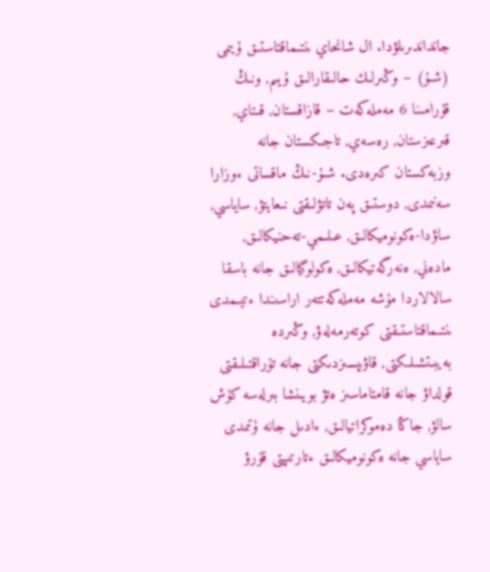جانداندىرىلۋدا. ال شانحاي ىنتىماقتاستىق ۇيىمى (شىۇ) – وڭىرلىك حالىقارالىق ۇيىم, ونىڭ قۇرامىنا 6 مەملەكەت – قازاقستان, قىتاي, قىرعىزستان, رەسەي, تاجىكستان جانە وزبەكستان كىرەدى. شىۇ-نىڭ ماقساتى ءوزارا سەنىمدى, دوستىق پەن تاتۋلىقتى نىعايتۋ, ساياسي, ساۋدا-ەكونوميكالىق, عىلىمي-تەحنيكالىق, مادەني, ەنەرگەتيكالىق, ەكولوگيالىق جانە باسقا سالالاردا مۇشە مەملەكەتتەر اراسىندا ءتيىمدى ىنتىماقتاستىقتى كوتەرمەلەۋ, وڭىردە بەيبىتشىلىكتى, قاۋىپسىزدىكتى جانە تۇراقتىلىقتى قولداۋ جانە قامتاماسىز ەتۋ بويىنشا بىرلەسە كۇش سالۋ, جاڭا دەموكراتيالىق, ءادىل جانە ۇتىمدى ساياسي جانە ەكونوميكالىق ءتارتىپتى قۇرۋ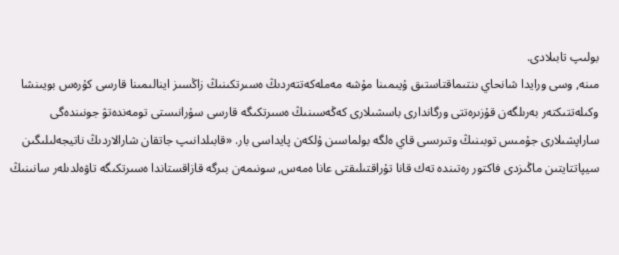بولىپ تابىلادى.
مىنە, وسى ورايدا شانحاي ىنتىماقتاستىق ۇيىمىنا مۇشە مەملەكەتتەردىڭ ەسىرتكىنىڭ زاڭسىز اينالىمىنا قارسى كۇرەس بويىنشا وكىلەتتىكتەر بەرىلگەن قۇزىرەتتى ورگاندارى باسشىلارى كەڭەسىنىڭ ەسىرتكىگە قارسى سۇرانىستى تومەندەتۋ جونىندەگى ساراپشىلارى جۇمىس توبىنىڭ وتىرىسى قاي ەلگە بولماسىن ۇلكەن پايداسى بار. «قابىلدانىپ جاتقان شارالاردىڭ ناتيجەلىلىگىن سيپاتتايتىن ماڭىزدى فاكتور رەتىندە تەك قانا تۇراقتىلىقتى عانا ەمەس, سونىمەن بىرگە قازاقستاندا ەسىرتكىگە تاۋەلدىلەر سانىنىڭ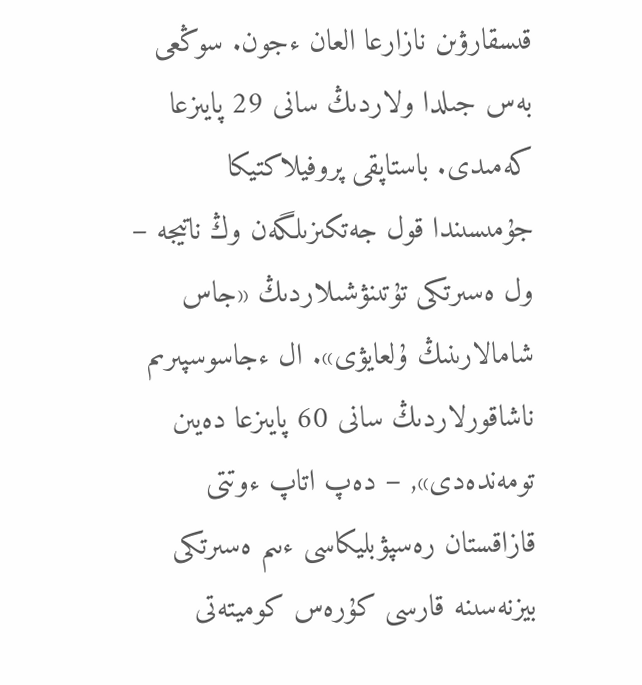قىسقارۋىن نازارعا العان ءجون. سوڭعى بەس جىلدا ولاردىڭ سانى 29 پايىزعا كەمىدى. باستاپقى پروفيلاكتيكا جۇمىسىندا قول جەتكىزىلگەن وڭ ناتيجە – ول ەسىرتكى تۇتىنۋشىلاردىڭ «جاس شامالارىنىڭ ۇلعايۋى». ال ءجاسوسپىرىم ناشاقورلاردىڭ سانى 60 پايىزعا دەيىن تومەندەدى», – دەپ اتاپ ءوتتى قازاقستان رەسپۋبليكاسى ءىىم ەسىرتكى بيزنەسىنە قارسى كۇرەس كوميتەتى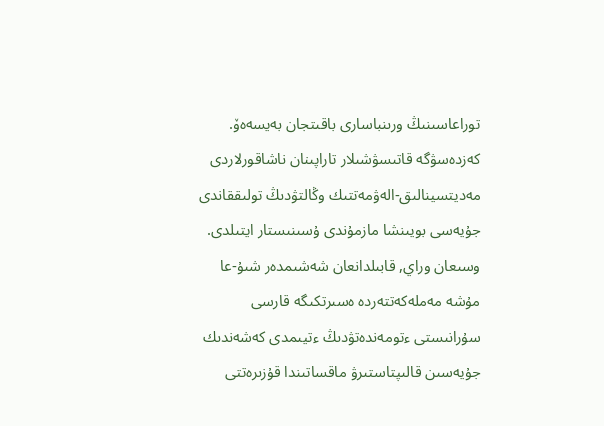توراعاسىنىڭ ورىنباسارى باقىتجان بەيسەەۆ.
كەزدەسۋگە قاتىسۋشىلار تاراپىنان ناشاقورلاردى مەديتسينالىق-الەۋمەتتىك وڭالتۋدىڭ تولىققاندى جۇيەسى بويىنشا مازمۇندى ۇسىنىستار ايتىلدى. وسىعان وراي, قابىلدانعان شەشىمدەر شىۇ-عا مۇشە مەملەكەتتەردە ەسىرتكىگە قارسى سۇرانىستى ءتومەندەتۋدىڭ ءتيىمدى كەشەندىك جۇيەسىن قالىپتاستىرۋ ماقساتىندا قۇزىرەتتى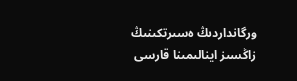ورگانداردىڭ ەسىرتكىنىڭ زاڭسىز اينالىمىنا قارسى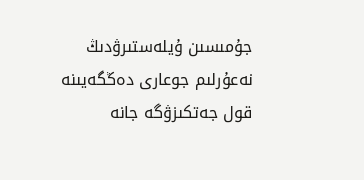جۇمىسىن ۇيلەستىرۋدىڭ نەعۇرلىم جوعارى دەڭگەيىنە قول جەتكىزۋگە جانە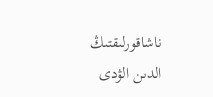ناشاقورلىقتىڭ الدىن الۋدى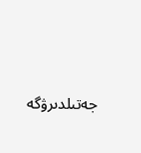جەتىلدىرۋگە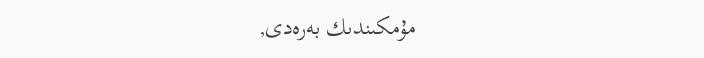مۇمكىندىك بەرەدى,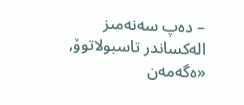– دەپ سەنەمىز
الەكساندر تاسبولاتوۆ,
«ەگەمەن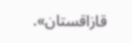قازاقستان».